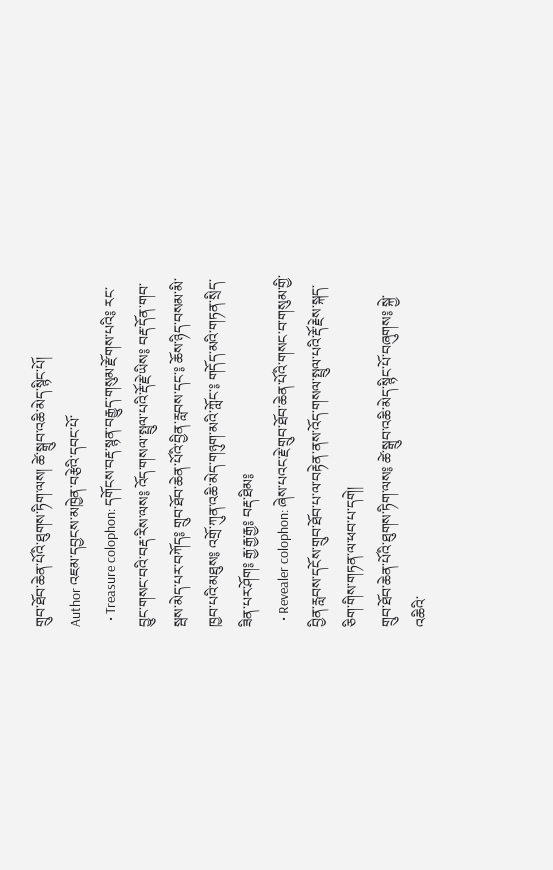གྲུབ་ཐོབ་ཆེན་པོའི་ཐུགས་ཏིག་ལས། ཚེ་སྒྲུབ་འཆི་མེད་སྙིང་པོ།
Author འཇམ་དབྱངས་མཁྱེན་བརྩེའི་དབང་པོ་
  • Treasure colophon: དགོངས་བརྡ་སྙན་བརྒྱུད་གསུམ་རྫོགས་པའི༔ རང་བྱུང་གསང་བའི་བརྡ་རིས་ལས༔ འོད་གསལ་སྤྲུལ་པའི་རྡོ་རྗེ་ཡིས༔ བརྡ་དོན་གབ་སྦས་མེད་པར་བཀོད༔ གྲུབ་ཐོབ་ཆེན་པོའི་བྱིན་རླབས་དང་༔ ཆོས་ཉིད་བསམ་མི་ཁྱབ་པའི་མཐུས༔ འགྲོ་ཀུན་འཆི་མེད་གཉུག་མའི་ཀློང་༔ གདོད་མའི་གཏན་སྲིད་ཟིན་པར་ཤོག༔ རྒྱ་རྒྱ་རྒྱ༔ བརྡ་ཐིམ༔
  • Revealer colophon: ཞེས་པའང་རྗེ་གྲུབ་ཐོབ་ཆེན་པོའི་གསང་བ་གསུམ་གྱི་བྱིན་རླབས་དངོས་གྲུབ་ཐོབ་པ་ལ་བརྟེན་ནས་འོད་གསལ་སྤྲུལ་པའི་རྡོ་རྗེས་སྐད་ཅིག་གིས་གཏན་ལ་ཕབ་པ་དགེ།
གྲུབ་ཐོབ་ཆེན་པོའི་ཐུགས་ཏིག་ལས༔ ཚེ་སྒྲུབ་འཆི་མེད་སྙིང་པོ་བཞུགས༔ སྐྱེ་འཆིའི་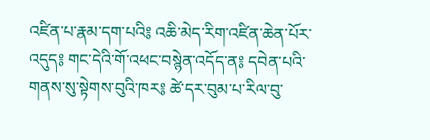འཛིན་པ་རྣམ་དག་པའི༔ འཆི་མེད་རིག་འཛིན་ཆེན་པོར་འདུད༔ གང་དེའི་གོ་འཕང་བསྙེན་འདོད་ན༔ དབེན་པའི་གནས་སུ་སྟེགས་བུའི་ཁར༔ ཚེ་དར་བུམ་པ་རིལ་བུ་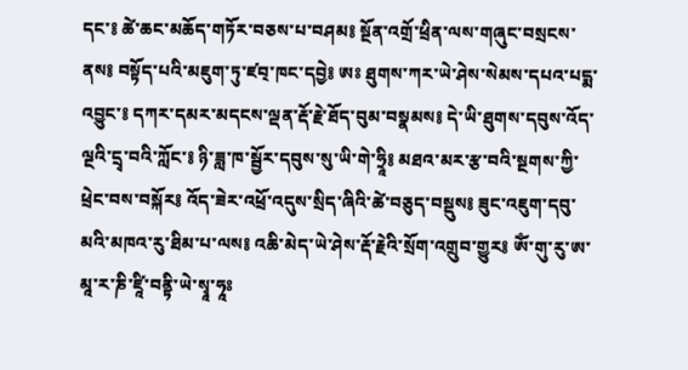དང་༔ ཚེ་ཆང་མཆོད་གཏོར་བཅས་པ་བཤམ༔ སྔོན་འགྲོ་ཕྲིན་ལས་གཞུང་བསྲངས་ནས༔ བསྟོད་པའི་མཇུག་ཏུ་ཛབ྄་ཁང་དབྱེ༔ ཨཿ ཐུགས་ཀར་ཡེ་ཤེས་སེམས་དཔའ་པདྨ་འབྱུང་༔ དཀར་དམར་མདངས་ལྡན་རྡོ་རྗེ་ཐོད་བུམ་བསྣམས༔ དེ་ཡི་ཐུགས་དབུས་འོད་ལྔའི་དྲྭ་བའི་ཀློང་༔ ཉི་ཟླ་ཁ་སྦྱོར་དབུས་སུ་ཡི་གེ་ཧྲཱི༔ མཐའ་མར་རྩ་བའི་སྔགས་ཀྱི་ཕྲེང་བས་བསྐོར༔ འོད་ཟེར་འཕྲོ་འདུས་སྲིད་ཞིའི་ཚེ་བཅུད་བསྡུས༔ ཟུང་འཇུག་དབུ་མའི་མཁའ་རུ་ཐིམ་པ་ལས༔ འཆི་མེད་ཡེ་ཤེས་རྡོ་རྗེའི་སྲོག་འགྲུབ་གྱུར༔ ཨོཾ་གུ་རུ་ཨ་མཱ་ར་ཎི་ཛཱི་བནྟི་ཡེ་སྭཱ་ཧཱཿ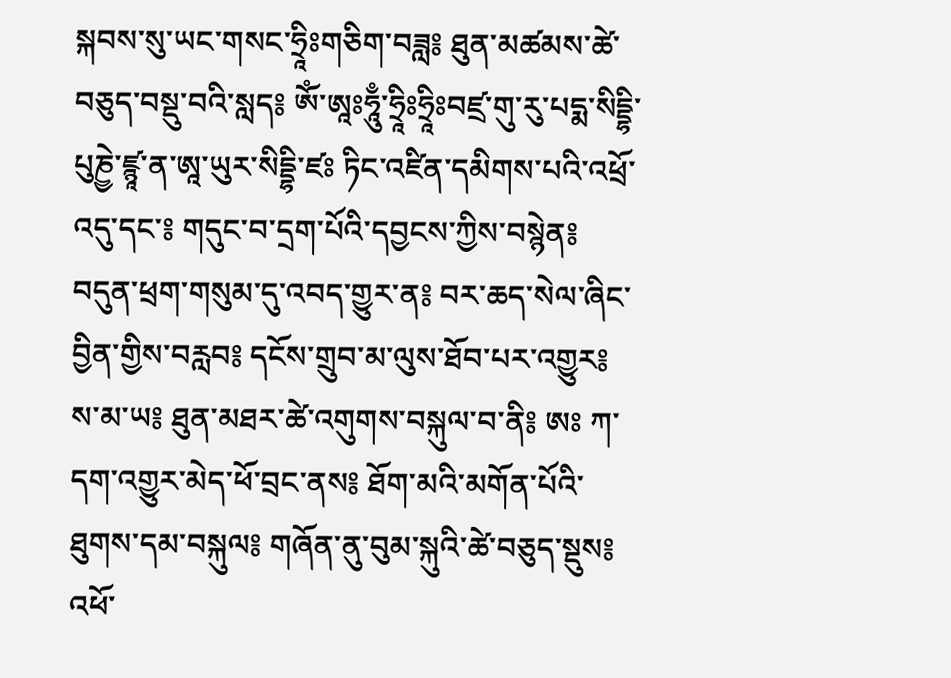སྐབས་སུ་ཡང་གསང་ཧྲཱིཿགཅིག་བཟླ༔ ཐུན་མཚམས་ཚེ་བཅུད་བསྡུ་བའི་སླད༔ ཨོཾ་ཨཱཿཧཱུྃ་ཧྲཱིཿཧྲཱིཿབཛྲ་གུ་རུ་པདྨ་སིདྡྷི་པུཎྱེ་ཛྙཱ་ན་ཨཱ་ཡུར་སིདྡྷི་ཛཿ ཏིང་འཛིན་དམིགས་པའི་འཕྲོ་འདུ་དང་༔ གདུང་བ་དྲག་པོའི་དབྱངས་ཀྱིས་བསྙེན༔ བདུན་ཕྲག་གསུམ་དུ་འབད་གྱུར་ན༔ བར་ཆད་སེལ་ཞིང་བྱིན་གྱིས་བརླབ༔ དངོས་གྲུབ་མ་ལུས་ཐོབ་པར་འགྱུར༔ ས་མ་ཡ༔ ཐུན་མཐར་ཚེ་འགུགས་བསྐུལ་བ་ནི༔ ཨཿ ཀ་དག་འགྱུར་མེད་ཕོ་བྲང་ནས༔ ཐོག་མའི་མགོན་པོའི་ཐུགས་དམ་བསྐུལ༔ གཞོན་ནུ་བུམ་སྐུའི་ཚེ་བཅུད་སྡུས༔ འཕོ་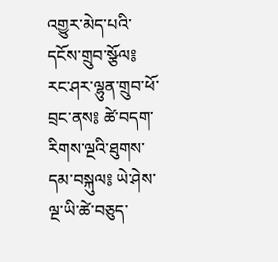འགྱུར་མེད་པའི་དངོས་གྲུབ་སྩོལ༔ རང་ཤར་ལྷུན་གྲུབ་ཕོ་བྲང་ནས༔ ཚེ་བདག་རིགས་ལྔའི་ཐུགས་དམ་བསྐུལ༔ ཡེ་ཤེས་ལྔ་ཡི་ཚེ་བཅུད་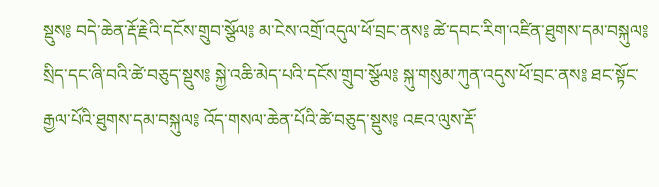སྡུས༔ བདེ་ཆེན་རྡོ་རྗེའི་དངོས་གྲུབ་སྩོལ༔ མ་ངེས་འགྲོ་འདུལ་ཕོ་བྲང་ནས༔ ཚེ་དབང་རིག་འཛིན་ཐུགས་དམ་བསྐུལ༔ སྲིད་དང་ཞི་བའི་ཚེ་བཅུད་སྡུས༔ སྐྱེ་འཆི་མེད་པའི་དངོས་གྲུབ་སྩོལ༔ སྐུ་གསུམ་ཀུན་འདུས་ཕོ་བྲང་ནས༔ ཐང་སྟོང་རྒྱལ་པོའི་ཐུགས་དམ་བསྐུལ༔ འོད་གསལ་ཆེན་པོའི་ཚེ་བཅུད་སྡུས༔ འཇའ་ལུས་རྡོ་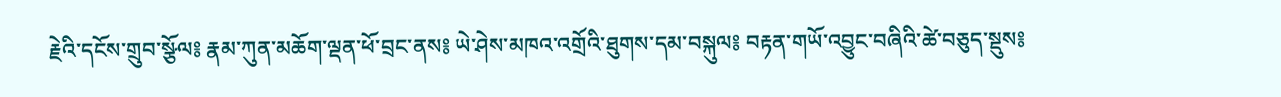རྗེའི་དངོས་གྲུབ་སྩོལ༔ རྣམ་ཀུན་མཆོག་ལྡན་ཕོ་བྲང་ནས༔ ཡེ་ཤེས་མཁའ་འགྲོའི་ཐུགས་དམ་བསྐུལ༔ བརྟན་གཡོ་འབྱུང་བཞིའི་ཚེ་བཅུད་སྡུས༔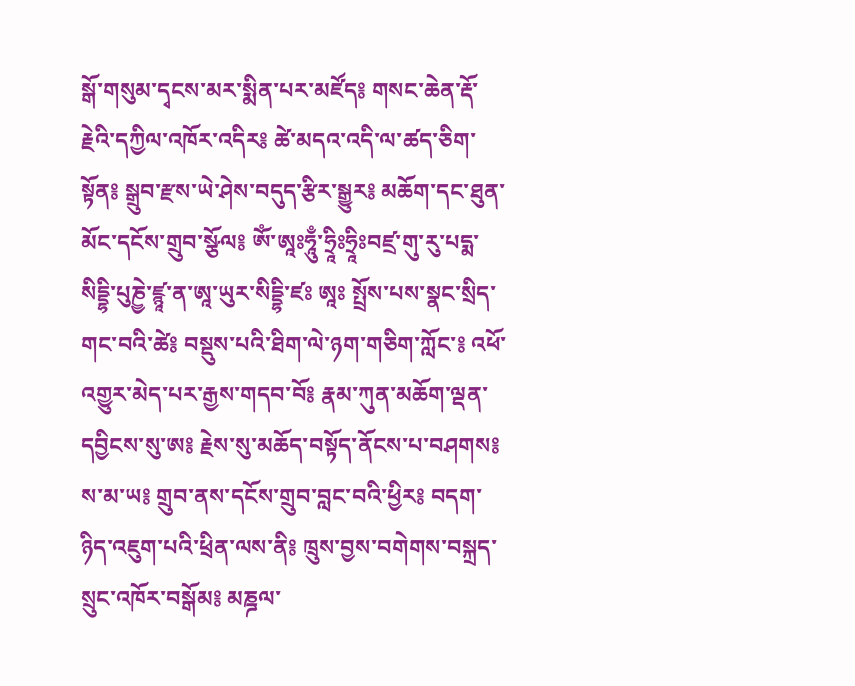སྒོ་གསུམ་དྭངས་མར་སྨིན་པར་མཛོད༔ གསང་ཆེན་རྡོ་རྗེའི་དཀྱིལ་འཁོར་འདིར༔ ཚེ་མདའ་འདི་ལ་ཚད་ཅིག་སྟོན༔ སྒྲུབ་རྫས་ཡེ་ཤེས་བདུད་རྩིར་སྒྱུར༔ མཆོག་དང་ཐུན་མོང་དངོས་གྲུབ་སྩོལ༔ ཨོཾ་ཨཱཿཧཱུྃ་ཧྲཱིཿཧྲཱིཿབཛྲ་གུ་རུ་པདྨ་སིདྡྷི་པུཎྱེ་ཛྙཱ་ན་ཨཱ་ཡུར་སིདྡྷི་ཛཿ ཨཱཿ སྤྲོས་པས་སྣང་སྲིད་གང་བའི་ཚེ༔ བསྡུས་པའི་ཐིག་ལེ་ཉག་གཅིག་ཀློང་༔ འཕོ་འགྱུར་མེད་པར་རྒྱས་གདབ་བོ༔ རྣམ་ཀུན་མཆོག་ལྡན་དབྱིངས་སུ་ཨ༔ རྗེས་སུ་མཆོད་བསྟོད་ནོངས་པ་བཤགས༔ ས་མ་ཡ༔ གྲུབ་ནས་དངོས་གྲུབ་བླང་བའི་ཕྱིར༔ བདག་ཉིད་འཇུག་པའི་ཕྲིན་ལས་ནི༔ ཁྲུས་བྱས་བགེགས་བསྐྲད་སྲུང་འཁོར་བསྒོམ༔ མཎྜལ་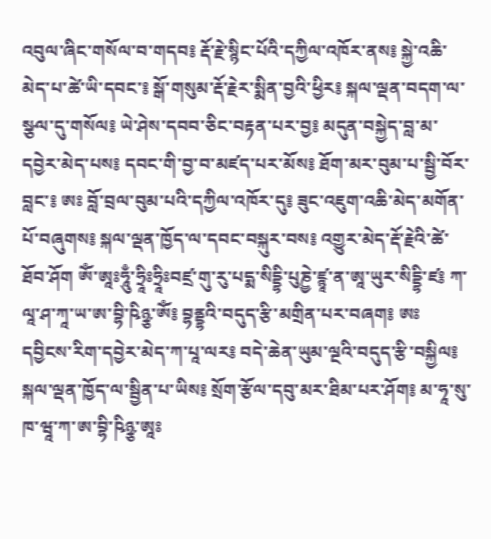འབུལ་ཞིང་གསོལ་བ་གདབ༔ རྡོ་རྗེ་སྙིང་པོའི་དཀྱིལ་འཁོར་ནས༔ སྐྱེ་འཆི་མེད་པ་ཚེ་ཡི་དབང་༔ སྒོ་གསུམ་རྡོ་རྗེར་སྨིན་བྱའི་ཕྱིར༔ སྐལ་ལྡན་བདག་ལ་སྩལ་དུ་གསོལ༔ ཡེ་ཤེས་དབབ་ཅིང་བརྟན་པར་བྱ༔ མདུན་བསྐྱེད་བླ་མ་དབྱེར་མེད་པས༔ དབང་གི་བྱ་བ་མཛད་པར་མོས༔ ཐོག་མར་བུམ་པ་སྦྱི་བོར་བླང་༔ ཨཿ བློ་བྲལ་བུམ་པའི་དཀྱིལ་འཁོར་དུ༔ ཟུང་འཇུག་འཆི་མེད་མགོན་པོ་བཞུགས༔ སྐལ་ལྡན་ཁྱོད་ལ་དབང་བསྐུར་བས༔ འགྱུར་མེད་རྡོ་རྗེའི་ཚེ་ཐོབ་ཤོག ཨོཾ་ཨཱཿཧཱུྃ་ཧྲཱིཿཧྲཱིཿབཛྲ་གུ་རུ་པདྨ་སིདྡྷི་པུཎྱེ་ཛྙཱ་ན་ཨཱ་ཡུར་སིདྡྷི་ཛ༔ ཀ་ལཱ་ཤ་ཀཱ་ཡ་ཨ་བྷི་ཥིཉྩ་ཨོཾ༔ བྷནྡྷའི་བདུད་རྩི་མགྲིན་པར་བཞག༔ ཨཿ དབྱིངས་རིག་དབྱེར་མེད་ཀ་པཱ་ལར༔ བདེ་ཆེན་ཡུམ་ལྔའི་བདུད་རྩི་བསྐྱིལ༔ སྐལ་ལྡན་ཁྱོད་ལ་སྦྱིན་པ་ཡིས༔ སྲོག་རྩོལ་དབུ་མར་ཐིམ་པར་ཤོག༔ མ་ཧཱ་སུ་ཁ་ཝཱ་ཀ་ཨ་བྷི་ཥིཉྩ་ཨཱཿ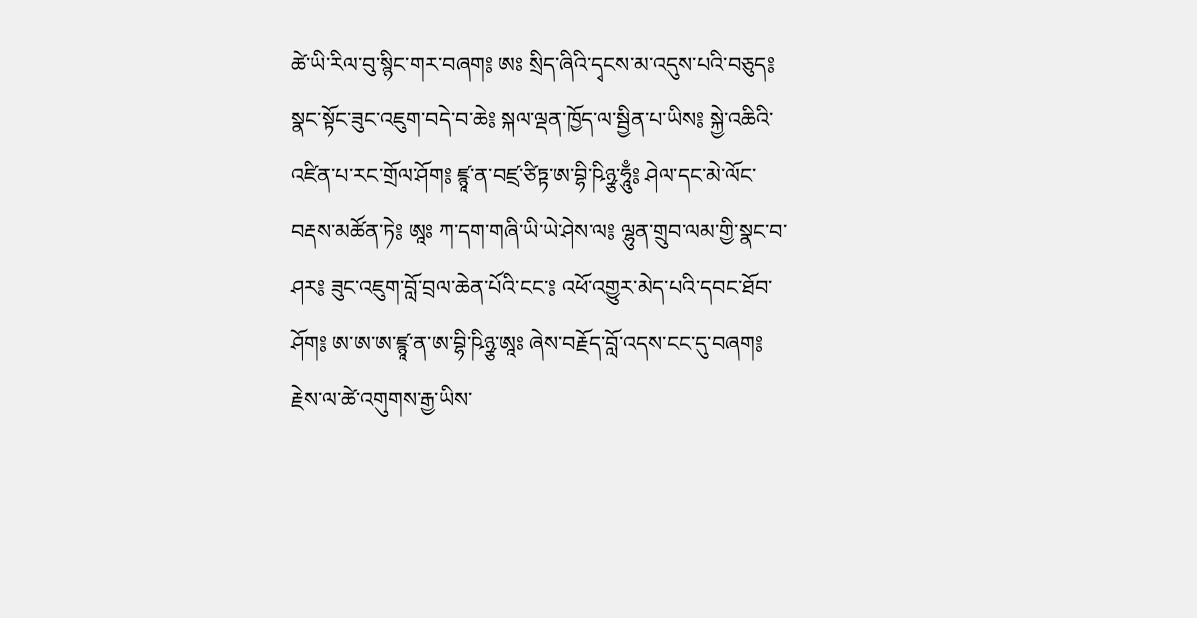ཚེ་ཡི་རིལ་བུ་སྙིང་གར་བཞག༔ ཨཿ སྲིད་ཞིའི་དྭངས་མ་འདུས་པའི་བཅུད༔ སྣང་སྟོང་ཟུང་འཇུག་བདེ་བ་ཆེ༔ སྐལ་ལྡན་ཁྱོད་ལ་སྦྱིན་པ་ཡིས༔ སྐྱེ་འཆིའི་འཛིན་པ་རང་གྲོལ་ཤོག༔ ཛྙཱ་ན་བཛྲ་ཙིཏྟ་ཨ་བྷི་ཥིཉྩ་ཧཱུྃ༔ ཤེལ་དང་མེ་ལོང་བརྡས་མཚོན་ཏེ༔ ཨཱཿ ཀ་དག་གཞི་ཡི་ཡེ་ཤེས་ལ༔ ལྷུན་གྲུབ་ལམ་གྱི་སྣང་བ་ཤར༔ ཟུང་འཇུག་བློ་བྲལ་ཆེན་པོའི་ངང་༔ འཕོ་འགྱུར་མེད་པའི་དབང་ཐོབ་ཤོག༔ ཨ་ཨ་ཨ་ཛྙཱ་ན་ཨ་བྷི་ཥིཉྩ་ཨཱཿ ཞེས་བརྗོད་བློ་འདས་ངང་དུ་བཞག༔ རྗེས་ལ་ཚེ་འགུགས་རྒྱ་ཡིས་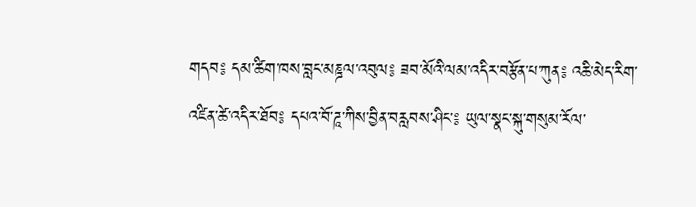གདབ༔ དམ་ཚིག་ཁས་བླང་མཎྜལ་འབུལ༔ ཟབ་མོའི་ལམ་འདིར་བརྩོན་པ་ཀུན༔ འཆི་མེད་རིག་འཛིན་ཚེ་འདིར་ཐོབ༔ དཔའ་བོ་ཌཱ་ཀིས་བྱིན་བརླབས་ཤིང་༔ ཡུལ་སྣང་སྐུ་གསུམ་རོལ་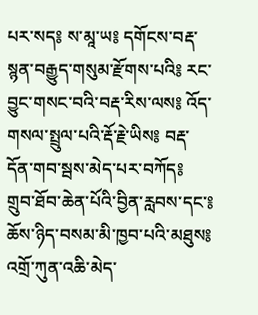པར་སད༔ ས་མཱ་ཡ༔ དགོངས་བརྡ་སྙན་བརྒྱུད་གསུམ་རྫོགས་པའི༔ རང་བྱུང་གསང་བའི་བརྡ་རིས་ལས༔ འོད་གསལ་སྤྲུལ་པའི་རྡོ་རྗེ་ཡིས༔ བརྡ་དོན་གབ་སྦས་མེད་པར་བཀོད༔ གྲུབ་ཐོབ་ཆེན་པོའི་བྱིན་རླབས་དང་༔ ཆོས་ཉིད་བསམ་མི་ཁྱབ་པའི་མཐུས༔ འགྲོ་ཀུན་འཆི་མེད་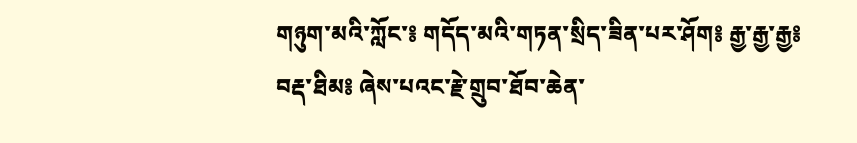གཉུག་མའི་ཀློང་༔ གདོད་མའི་གཏན་སྲིད་ཟིན་པར་ཤོག༔ རྒྱ་རྒྱ་རྒྱ༔ བརྡ་ཐིམ༔ ཞེས་པའང་རྗེ་གྲུབ་ཐོབ་ཆེན་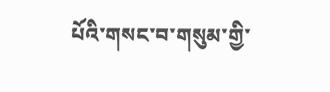པོའི་གསང་བ་གསུམ་གྱི་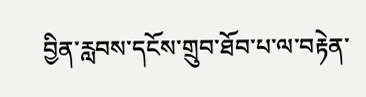བྱིན་རླབས་དངོས་གྲུབ་ཐོབ་པ་ལ་བརྟེན་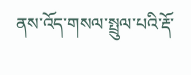ནས་འོད་གསལ་སྤྲུལ་པའི་རྡོ་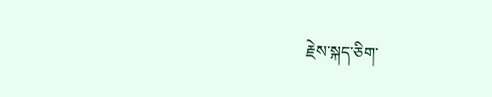རྗེས་སྐད་ཅིག་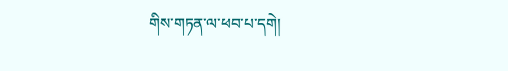གིས་གཏན་ལ་ཕབ་པ་དགེ།